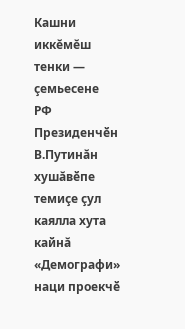Кашни иккĕмĕш тенки — çемьесене
РФ Президенчӗн В.Путинăн хушăвӗпе темиçе çул каялла хута кайнă «Демографи» наци проекчӗ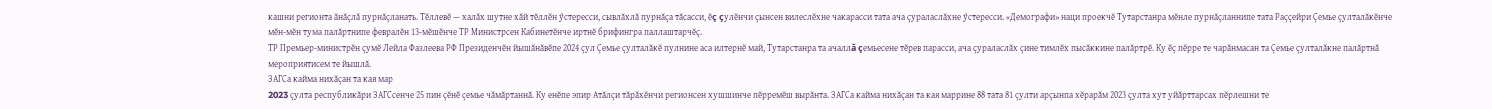кашни регионта ăнăçлă пурнăçланать. Тӗллевӗ — халăх шутне хăй тӗллӗн ӳстересси, сывлăхлă пурнăçа тăсасси, ӗç çулӗнчи çынсен вилеслӗхне чакарасси тата ача çураласлăхне ӳстересси. «Демографи» наци проекчӗ Тутарстанра мӗнле пурнăçланнипе тата Раççейри Çемье çулталăкӗнче мӗн-мӗн тума палăртнипе февралӗн 13-мӗшӗнче ТР Министрсен Кабинетӗнче иртнӗ брифингра паллаштарчӗç.
ТР Премьер-министрӗн çумӗ Лейла Фазлеева РФ Президенчӗн йышăнăвӗпе 2024 çул Çемье çулталăкӗ пулнине аса илтернӗ май, Тутарстанра та ачаллă çемьесене тӗрев парасси, ача çураласлăх çине тимлӗх пысăккине палăртрӗ. Ку ӗç пӗрре те чарăнмасан та Çемье çулталăкне палăртнă мероприятисем те йышлă.
ЗАГСа кайма нихăçан та кая мар
2023 çулта республикăри ЗАГСсенче 25 пин çӗнӗ çемье чăмăртаннă. Ку енӗпе эпир Атăлçи тăрăхӗнчи регионсен хушшинче пӗрремӗш вырăнта. ЗАГСа кайма нихăçан та кая маррине 88 тата 81 çулти арçынпа хӗрарăм 2023 çулта хут уйăрттарсах пӗрлешни те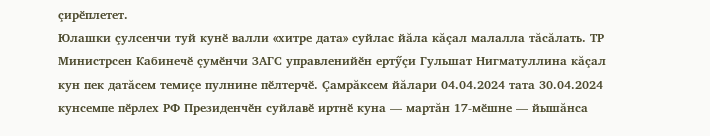çирӗплетет.
Юлашки çулсенчи туй кунӗ валли «хитре дата» суйлас йăла кăçал малалла тăсăлать. ТР Министрсен Кабинечӗ çумӗнчи ЗАГС управленийӗн ертӳçи Гульшат Нигматуллина кăçал кун пек датăсем темиçе пулнине пӗлтерчӗ. Çамрăксем йăлари 04.04.2024 тата 30.04.2024 кунсемпе пӗрлех РФ Президенчӗн суйлавӗ иртнӗ куна — мартăн 17-мӗшне — йышăнса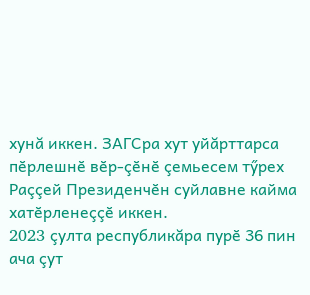хунă иккен. ЗАГСра хут уйăрттарса пӗрлешнӗ вӗр-çӗнӗ çемьесем тӳрех Раççей Президенчӗн суйлавне кайма хатӗрленеççӗ иккен.
2023 çулта республикăра пурӗ 36 пин ача çут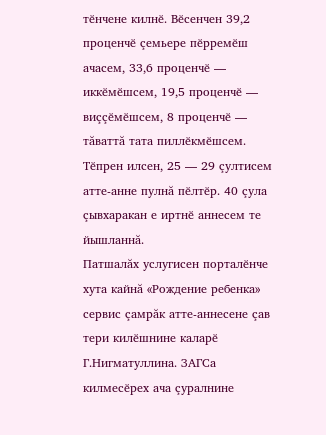тӗнчене килнӗ. Вӗсенчен 39,2 проценчӗ çемьере пӗрремӗш ачасем, 33,6 проценчӗ — иккӗмӗшсем, 19,5 проценчӗ — виççӗмӗшсем, 8 проценчӗ — тăваттă тата пиллӗкмӗшсем. Тӗпрен илсен, 25 — 29 çултисем атте-анне пулнă пӗлтӗр. 40 çула çывхаракан е иртнӗ аннесем те йышланнă.
Патшалăх услугисен порталӗнче хута кайнă «Рождение ребенка» сервис çамрăк атте-аннесене çав тери килӗшнине каларӗ Г.Нигматуллина. ЗАГСа килмесӗрех ача çуралнине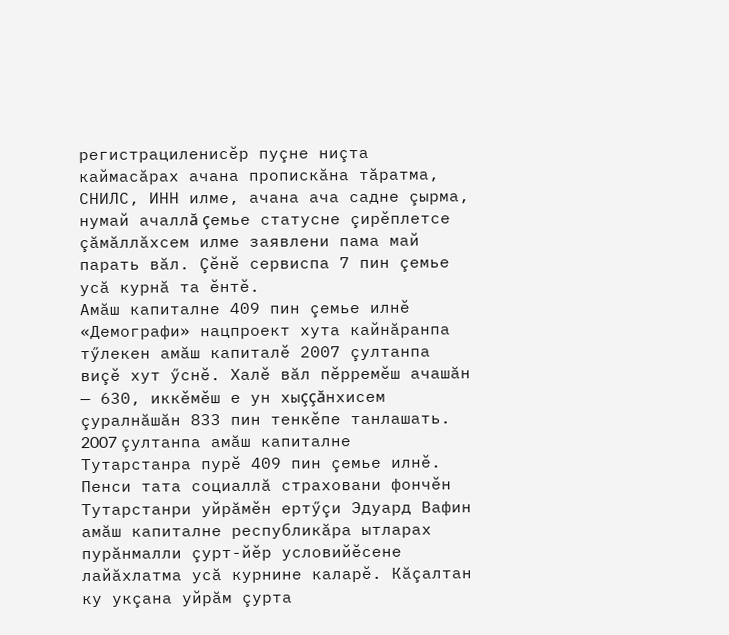регистрациленисӗр пуçне ниçта каймасăрах ачана пропискăна тăратма, СНИЛС, ИНН илме, ачана ача садне çырма, нумай ачаллă çемье статусне çирӗплетсе çăмăллăхсем илме заявлени пама май парать вăл. Çӗнӗ сервиспа 7 пин çемье усă курнă та ӗнтӗ.
Амăш капиталне 409 пин çемье илнӗ
«Демографи» нацпроект хута кайнăранпа тӳлекен амăш капиталӗ 2007 çултанпа виçӗ хут ӳснӗ. Халӗ вăл пӗрремӗш ачашăн — 630, иккӗмӗш е ун хыççăнхисем çуралнăшăн 833 пин тенкӗпе танлашать. 2007 çултанпа амăш капиталне Тутарстанра пурӗ 409 пин çемье илнӗ. Пенси тата социаллă страховани фончӗн Тутарстанри уйрăмӗн ертӳçи Эдуард Вафин амăш капиталне республикăра ытларах пурăнмалли çурт-йӗр условийӗсене лайăхлатма усă курнине каларӗ. Кăçалтан ку укçана уйрăм çурта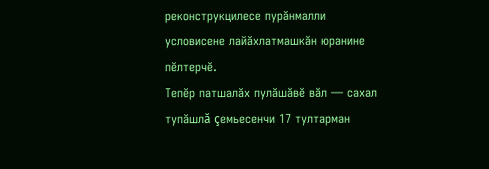реконструкцилесе пурăнмалли условисене лайăхлатмашкăн юранине пӗлтерчӗ.
Тепӗр патшалăх пулăшăвӗ вăл — сахал тупăшлă çемьесенчи 17 тултарман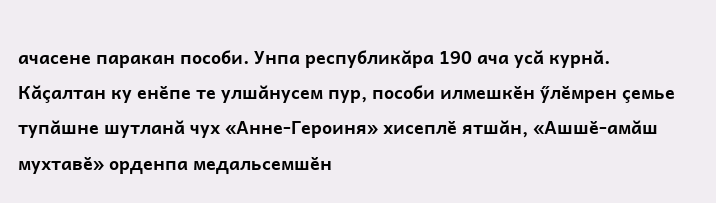ачасене паракан пособи. Унпа республикăра 190 ача усă курнă. Кăçалтан ку енӗпе те улшăнусем пур, пособи илмешкӗн ӳлӗмрен çемье тупăшне шутланă чух «Анне-Героиня» хисеплӗ ятшăн, «Ашшӗ-амăш мухтавӗ» орденпа медальсемшӗн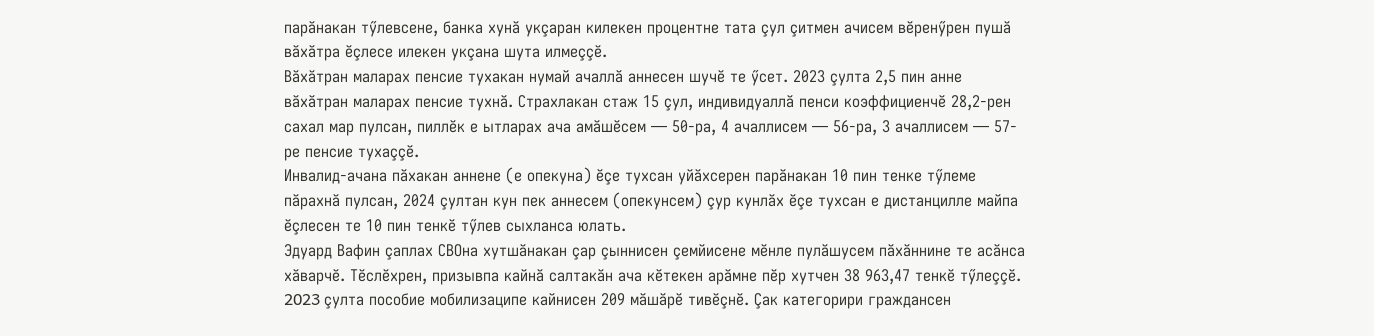парăнакан тӳлевсене, банка хунă укçаран килекен процентне тата çул çитмен ачисем вӗренӳрен пушă вăхăтра ӗçлесе илекен укçана шута илмеççӗ.
Вăхăтран маларах пенсие тухакан нумай ачаллă аннесен шучӗ те ӳсет. 2023 çулта 2,5 пин анне вăхăтран маларах пенсие тухнă. Страхлакан стаж 15 çул, индивидуаллă пенси коэффициенчӗ 28,2-рен сахал мар пулсан, пиллӗк е ытларах ача амăшӗсем — 50-ра, 4 ачаллисем — 56-ра, 3 ачаллисем — 57-ре пенсие тухаççӗ.
Инвалид-ачана пăхакан аннене (е опекуна) ӗçе тухсан уйăхсерен парăнакан 10 пин тенке тӳлеме пăрахнă пулсан, 2024 çултан кун пек аннесем (опекунсем) çур кунлăх ӗçе тухсан е дистанцилле майпа ӗçлесен те 10 пин тенкӗ тӳлев сыхланса юлать.
Эдуард Вафин çаплах СВОна хутшăнакан çар çыннисен çемйисене мӗнле пулăшусем пăхăннине те асăнса хăварчӗ. Тӗслӗхрен, призывпа кайнă салтакăн ача кӗтекен арăмне пӗр хутчен 38 963,47 тенкӗ тӳлеççӗ. 2023 çулта пособие мобилизаципе кайнисен 209 мăшăрӗ тивӗçнӗ. Çак категорири граждансен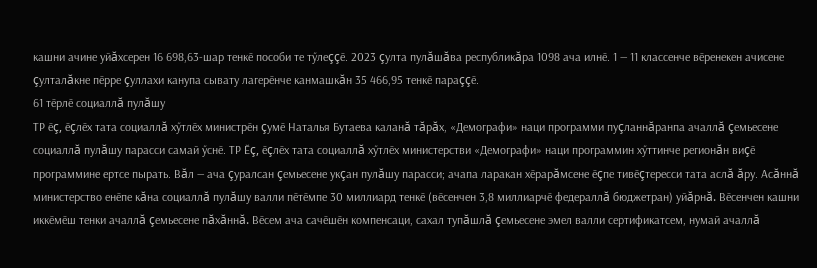кашни ачине уйăхсерен 16 698,63-шар тенкӗ пособи те тӳлеççӗ. 2023 çулта пулăшăва республикăра 1098 ача илнӗ. 1 — 11 классенче вӗренекен ачисене çулталăкне пӗрре çуллахи канупа сывату лагерӗнче канмашкăн 35 466,95 тенкӗ параççӗ.
61 тӗрлӗ социаллă пулăшу
ТР ӗç, ӗçлӗх тата социаллă хӳтлӗх министрӗн çумӗ Наталья Бутаева каланă тăрăх, «Демографи» наци программи пуçланнăранпа ачаллă çемьесене социаллă пулăшу парасси самай ӳснӗ. ТР Ӗç, ӗçлӗх тата социаллă хӳтлӗх министерстви «Демографи» наци программин хӳттинче регионăн виçӗ программине ертсе пырать. Вăл — ача çуралсан çемьесене укçан пулăшу парасси; ачапа ларакан хӗрарăмсене ӗçпе тивӗçтересси тата аслă ăру. Асăннă министерство енӗпе кăна социаллă пулăшу валли пӗтӗмпе 30 миллиард тенкӗ (вӗсенчен 3,8 миллиарчӗ федераллă бюджетран) уйăрнă. Вӗсенчен кашни иккӗмӗш тенки ачаллă çемьесене пăхăннă. Вӗсем ача сачӗшӗн компенсаци, сахал тупăшлă çемьесене эмел валли сертификатсем, нумай ачаллă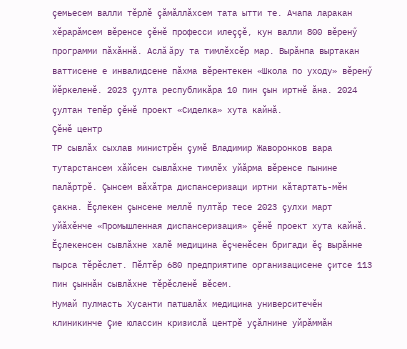çемьесем валли тӗрлӗ çăмăллăхсем тата ытти те. Ачапа ларакан хӗрарăмсем вӗренсе çӗнӗ професси илеççӗ, кун валли 800 вӗренӳ программи пăхăннă. Аслă ăру та тимлӗхсӗр мар. Вырăнпа выртакан ваттисене е инвалидсене пăхма вӗрентекен «Школа по уходу» вӗренӳ йӗркеленӗ. 2023 çулта республикăра 10 пин çын иртнӗ ăна. 2024 çултан тепӗр çӗнӗ проект «Сиделка» хута кайнă.
Çӗнӗ центр
ТР сывлăх сыхлав министрӗн çумӗ Владимир Жаворонков вара тутарстансем хăйсен сывлăхне тимлӗх уйăрма вӗренсе пынине палăртрӗ. Çынсем вăхăтра диспансеризаци иртни кăтартать-мӗн çакна. Ӗçлекен çынсене меллӗ пултăр тесе 2023 çулхи март уйăхӗнче «Промышленная диспансеризация» çӗнӗ проект хута кайнă. Ӗçлекенсен сывлăхне халӗ медицина ӗçченӗсен бригади ӗç вырăнне пырса тӗрӗслет. Пӗлтӗр 680 предприятипе организацисене çитсе 113 пин çыннăн сывлăхне тӗрӗсленӗ вӗсем.
Нумай пулмасть Хусанти патшалăх медицина университечӗн клиникинче Çие юлассин кризислă центрӗ уçăлнине уйрăммăн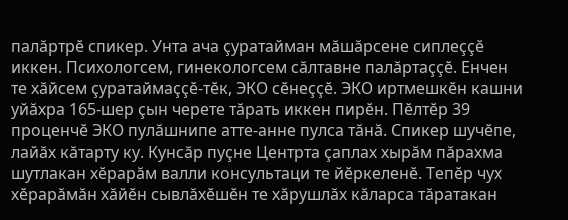палăртрӗ спикер. Унта ача çуратайман мăшăрсене сиплеççӗ иккен. Психологсем, гинекологсем сăлтавне палăртаççӗ. Енчен те хăйсем çуратаймаççӗ-тӗк, ЭКО сӗнеççӗ. ЭКО иртмешкӗн кашни уйăхра 165-шер çын черете тăрать иккен пирӗн. Пӗлтӗр 39 проценчӗ ЭКО пулăшнипе атте-анне пулса тăнă. Спикер шучӗпе, лайăх кăтарту ку. Кунсăр пуçне Центрта çаплах хырăм пăрахма шутлакан хӗрарăм валли консультаци те йӗркеленӗ. Тепӗр чух хӗрарăмăн хăйӗн сывлăхӗшӗн те хăрушлăх кăларса тăратакан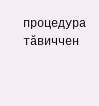процедура тăвиччен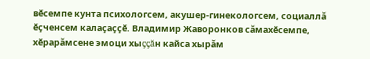вӗсемпе кунта психологсем, акушер-гинекологсем, социаллă ӗçченсем калаçаççӗ. Владимир Жаворонков сăмахӗсемпе, хӗрарăмсене эмоци хыççăн кайса хырăм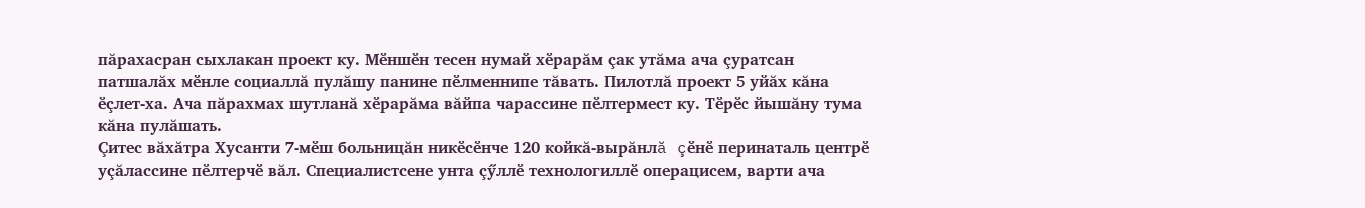пăрахасран сыхлакан проект ку. Мӗншӗн тесен нумай хӗрарăм çак утăма ача çуратсан патшалăх мӗнле социаллă пулăшу панине пӗлменнипе тăвать. Пилотлă проект 5 уйăх кăна ӗçлет-ха. Ача пăрахмах шутланă хӗрарăма вăйпа чарассине пӗлтермест ку. Тӗрӗс йышăну тума кăна пулăшать.
Çитес вăхăтра Хусанти 7-мӗш больницăн никӗсӗнче 120 койкă-вырăнлă çӗнӗ перинаталь центрӗ уçăлассине пӗлтерчӗ вăл. Специалистсене унта çӳллӗ технологиллӗ операцисем, варти ача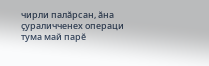чирли палăрсан, ăна çураличченех операци тума май парӗ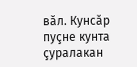вăл. Кунсăр пуçне кунта çуралакан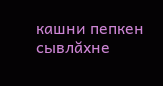кашни пепкен сывлăхне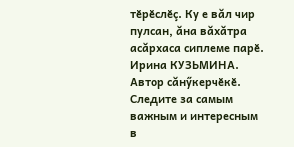тӗрӗслӗç. Ку е вăл чир пулсан, ăна вăхăтра асăрхаса сиплеме парӗ.
Ирина КУЗЬМИНА.
Автор сăнӳкерчӗкӗ.
Следите за самым важным и интересным в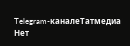Telegram-каналеТатмедиа
Нет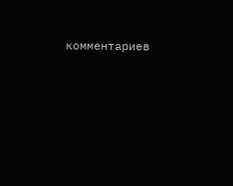комментариев